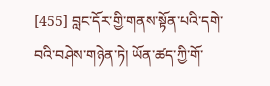[455] བླང་དོར་གྱི་གནས་སྟོན་པའི་དགེ་བའི་བཤེས་གཉེན་ཏེ། ཡོན་ཚད་ཀྱི་གོ་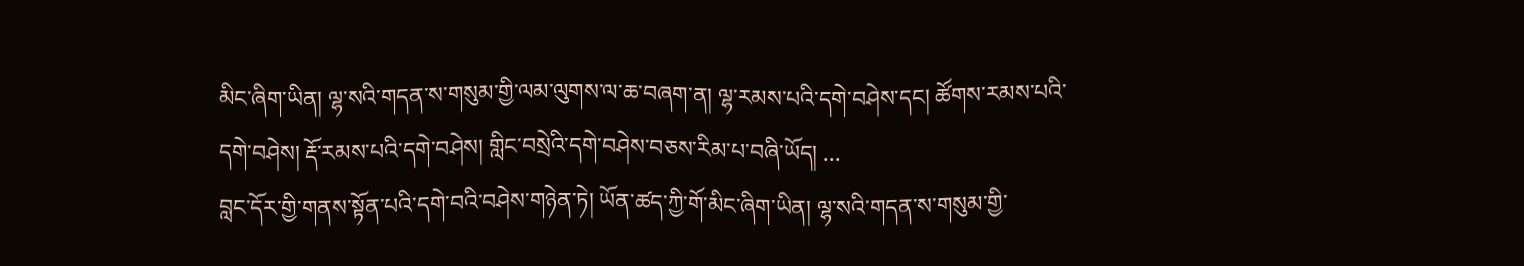མིང་ཞིག་ཡིན། ལྷ་སའི་གདན་ས་གསུམ་གྱི་ལམ་ལུགས་ལ་ཆ་བཞག་ན། ལྷ་རམས་པའི་དགེ་བཤེས་དང། ཚོགས་རམས་པའི་དགེ་བཤེས། རྡོ་རམས་པའི་དགེ་བཤེས། གླིང་བསྲེའི་དགེ་བཤེས་བཅས་རིམ་པ་བཞི་ཡོད། ...
བླང་དོར་གྱི་གནས་སྟོན་པའི་དགེ་བའི་བཤེས་གཉེན་ཏེ། ཡོན་ཚད་ཀྱི་གོ་མིང་ཞིག་ཡིན། ལྷ་སའི་གདན་ས་གསུམ་གྱི་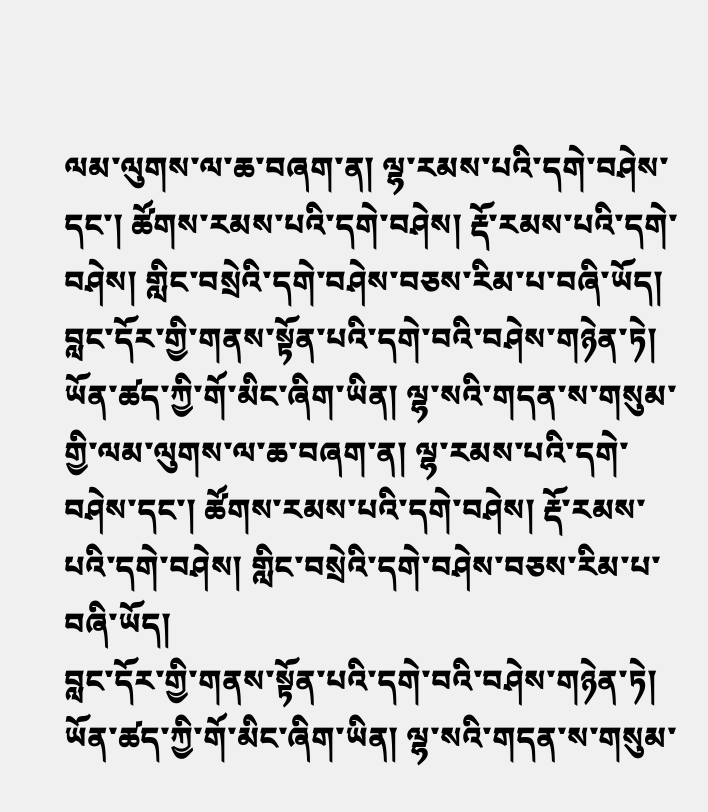ལམ་ལུགས་ལ་ཆ་བཞག་ན། ལྷ་རམས་པའི་དགེ་བཤེས་དང་། ཚོགས་རམས་པའི་དགེ་བཤེས། རྡོ་རམས་པའི་དགེ་བཤེས། གླིང་བསྲེའི་དགེ་བཤེས་བཅས་རིམ་པ་བཞི་ཡོད།
བླང་དོར་གྱི་གནས་སྟོན་པའི་དགེ་བའི་བཤེས་གཉེན་ཏེ། ཡོན་ཚད་ཀྱི་གོ་མིང་ཞིག་ཡིན། ལྷ་སའི་གདན་ས་གསུམ་གྱི་ལམ་ལུགས་ལ་ཆ་བཞག་ན། ལྷ་རམས་པའི་དགེ་བཤེས་དང་། ཚོགས་རམས་པའི་དགེ་བཤེས། རྡོ་རམས་པའི་དགེ་བཤེས། གླིང་བསྲེའི་དགེ་བཤེས་བཅས་རིམ་པ་བཞི་ཡོད།
བླང་དོར་གྱི་གནས་སྟོན་པའི་དགེ་བའི་བཤེས་གཉེན་ཏེ། ཡོན་ཚད་ཀྱི་གོ་མིང་ཞིག་ཡིན། ལྷ་སའི་གདན་ས་གསུམ་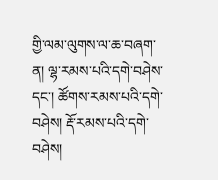གྱི་ལམ་ལུགས་ལ་ཆ་བཞག་ན། ལྷ་རམས་པའི་དགེ་བཤེས་དང་། ཚོགས་རམས་པའི་དགེ་བཤེས། རྡོ་རམས་པའི་དགེ་བཤེས།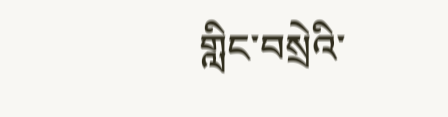གླིང་བསྲེའི་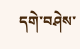དགེ་བཤེས་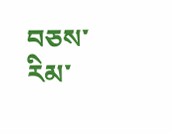བཅས་རིམ་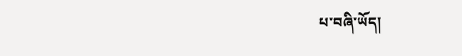པ་བཞི་ཡོད།